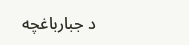د جبارباغچه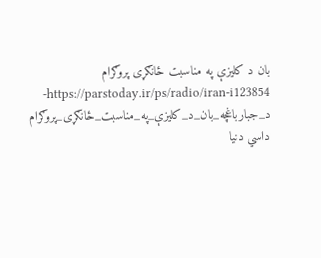بان د کلیزې په مناسبت ځانګړی پروګرام
https://parstoday.ir/ps/radio/iran-i123854-د_جبارباغچه_بان_د_کلیزې_په_مناسبت_ځانګړی_پروګرام
داسي دنیا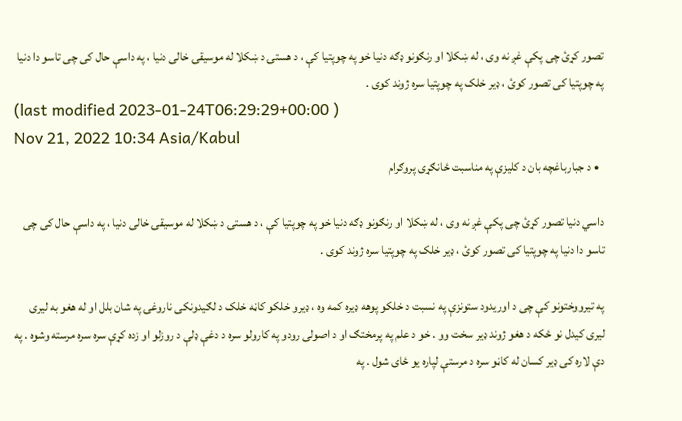تصور کړئ چی پکې غږ نه وی ، له ښکلا او رنګونو ډګه دنیا خو په چوپتیا کې ، د هستۍ د ښکلا له موسیقۍ خالی دنیا ، په داسې حال کی چی تاسو دا دنیا په چوپتیا کی تصور کوئ ، ډیر خلک په چوپتیا سره ژوند کوی .
(last modified 2023-01-24T06:29:29+00:00 )
Nov 21, 2022 10:34 Asia/Kabul
  • د جبارباغچه بان د کلیزې په مناسبت ځانګړی پروګرام

داسي دنیا تصور کړئ چی پکې غږ نه وی ، له ښکلا او رنګونو ډګه دنیا خو په چوپتیا کې ، د هستۍ د ښکلا له موسیقۍ خالی دنیا ، په داسې حال کی چی تاسو دا دنیا په چوپتیا کی تصور کوئ ، ډیر خلک په چوپتیا سره ژوند کوی .

په تیرووختونو کې چی د اوریدود ستونزې په نسبت د خلکو پوهه ډیره کمه وه ، ډیرو خلکو کاڼه خلک د لګیدونکی ناروغۍ په شان بلل او له هغو به لیری لیری کیدل نو ځکه د هغو ژوند ډیر سخت وو . خو د علم په پرمختګ او د اصولی رودو په کارولو سره د دغې ډلې د روزلو او زده کړې سره سره مرسته وشوه . په دې لاره کی ډیر کسان له کاڼو سره د مرستې لپاره یو ځای شول . په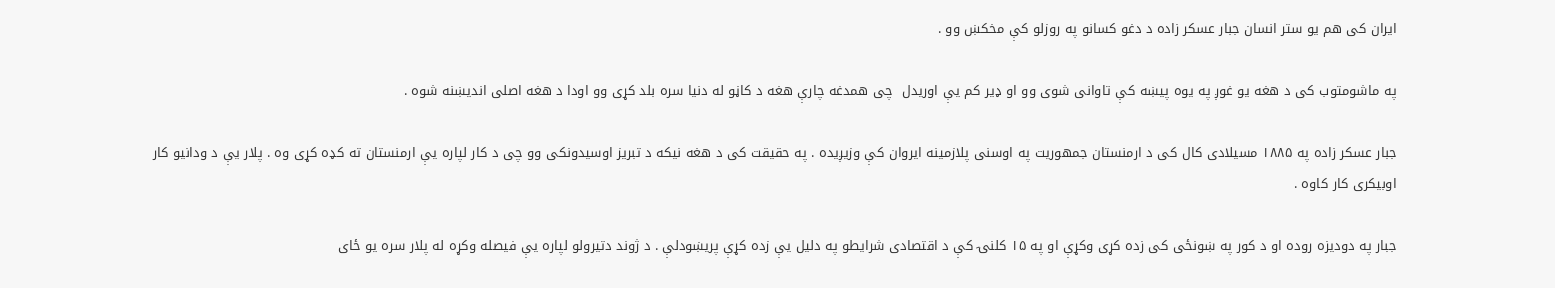ایران کی هم یو ستر انسان جبار عسکر زاده د دغو کسانو په روزلو کې مخکښ وو .

په ماشومتوب کی د هغه یو غوږ په یوه پیښه کې تاوانی شوی وو او ډیر کم یې اوریدل  چی همدغه چارې هغه د کاڼو له دنیا سره بلد کړی وو اودا د هغه اصلی اندیښنه شوه .

جبار عسکر زاده په ۱۸۸۵ مسیلادی کال کی د ارمنستان جمهوریت په اوسنی پلازمینه ایروان کې وزیږیده . په حقیقت کی د هغه نیکه د تبریز اوسیدونکی وو چی د کار لپاره یې ارمنستان ته کډه کړی وه . پلار یې د ودانیو کار اوبیکری کار کاوه .

جبار په دودیزه روده او د کور په ښونځی کی زده کړی وکړې او په ۱۵ کلنۍ کې د اقتصادی شرایطو په دلیل یې زده کړې پریښودلې . د ژوند دتیرولو لپاره یې فیصله وکړه له پلار سره یو ځای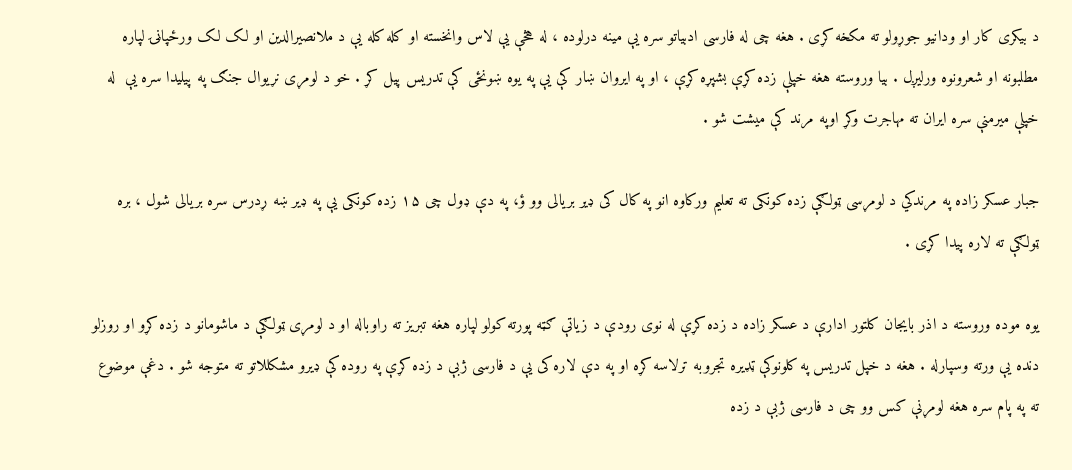د بیکری کار او ودانیو جوړولو ته مکخه کړی . هغه چی له فارسی ادبیاتو سره یې مینه درلوده ، له هڅې یې لاس وانخسته او کله کله یې د ملانصیرالدین او لک لک ورځپاڼۍ لپاره مطلبونه او شعرونوه ورلیږل . بیا وروسته هغه خپلې زده کړې بشپړه کړې ، او په ایروان ښار کې یې په یوه ښونځی کې تدریس پیل کړ . خو د لومړی نړیوال جنګ په پیلیدا سره یې  له خپلې میرمنې سره ایران ته مهاجرت وکړ اوپه مرند کې میشت شو .

جبار عسکر زاده په مرندکي د لومړسی ټولګې زده کونکی ته تعلیم ورکاوه انو په کال کی ډیر بریالی وو ؤ، په دې ډول چی ۱۵ زده کونکی یې په ډیر ښه ړدرس سره بریالی شول ، بره ټولګې ته لاره پیدا کړی .

یوه موده وروسته د اذر بایجان کلتور ادارې د عسکر زاده د زده کړې له نوی رودې د زیاتې ګټه پورته کولو لپاره هغه تبریز ته راوباله او د لومړی ټولګې د ماشومانو د زده کړو او روزلو دنده یې ورته وسپارله . هغه د خپل تدریس په کلونوکې ټډیره تجروبه ترلاسه کړه او په دې لاره کی یې د فارسی ژبې د زده کړې په روده کې ډیرو مشکللاتو ته متوجه شو . دغې موضوع ته په پام سره هغه لومړنې کس وو چی د فارسی ژبې د زده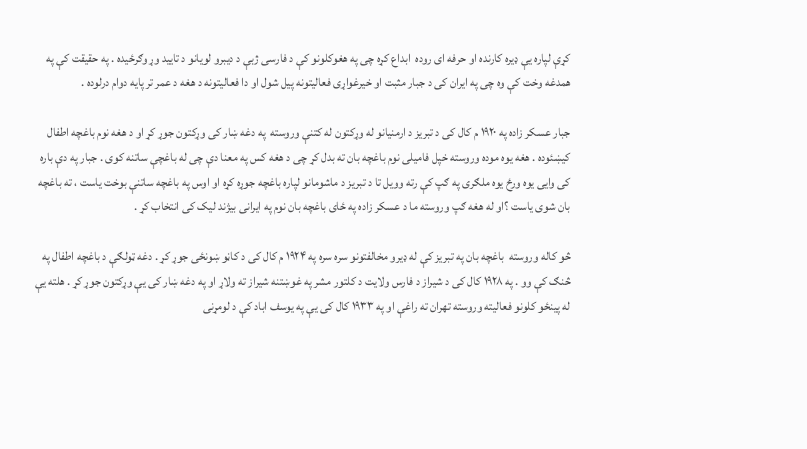کړې لپاره یې ډیره کارنده او حرفه ای روده  ابداع کړه چی په هغوکلونو کې د فارسی ژبې د دیبرو لویانو د تایید وړ وګرځیده . په حقیقت کې په همدغه وخت کې وه چی په ایران کی د جبار مثبت او خیرغواړی فعالیتونه پیل شول او دا فعالیتونه د هغه د عمر تر پایه دوام درلوده .

جبار عسکر زاده په ۱۹۲۰ م کال کی د تبریز د ارمنیانو له وړکتون له کتنې وروسته  په دغه ښار کی وړکتون جوړ کړ او د هغه نوم باغچه اطفال کیښئوده . هغه یوه موده وروسته خپل فامیلی نوم باغچه بان ته بدل کړ چی د هغه کس په معنا دې چی له باغچې ساتنه کوی . جبار په دې باره کی وایی یوه ورځ یوه ملګری په ګپ کې رته وویل تا د تبریز د ماشومانو لپاره باغچه جوړه کړه او اوس په باغچه ساتنې بوخت یاست ، ته باغچه بان شوی یاست ؟او له هغه ګپ وروسته ما د عسکر زاده په ځای باغچه بان نوم په ایرانی بیژند لیک کی انتخاب کړ .

څو کاله وروسته  باغچه بان په تبریز کې له ډیرو مخالفتونو سره سره په ۱۹۲۴ م کال کی د کاڼو ښونځی جوړ کړ . دغه ټولګې د باغچه اطفال په څنګ کې وو . په ۱۹۲۸ کال کی د شیراز د فارس ولایت د کلتور مشر په غوښتنه شیراز ته ولاړ او په دغه ښار کی یې وړکتون جوړ کړ . هلته یې له پینځو کلونو فعالیته وروسته تهران ته راغې او په ۱۹۳۳ کال کی یې په یوسف اباد کې د لومړنی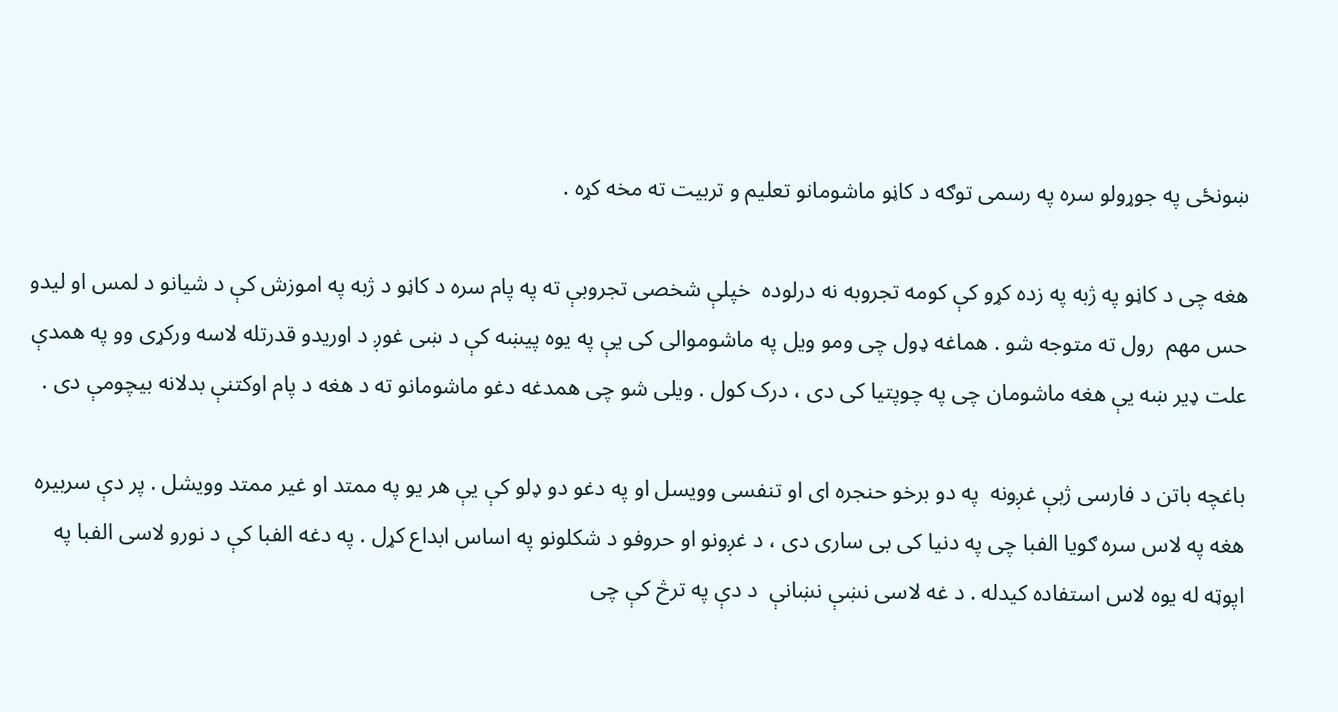ښونځی په جوړولو سره په رسمی توګه د کاڼو ماشومانو تعلیم و تربیت ته مخه کړه .

هغه چی د کاڼو په ژبه په زده کړو کې کومه تجروبه نه درلوده  خپلې شخصی تجروبې ته په پام سره د کاڼو د ژبه په اموزش کې د شیانو د لمس او لیدو حس مهم  رول ته متوجه شو . هماغه ډول چی ومو ویل په ماشوموالی کی یې په یوه پیښه کې د ښی غوږ د اوریدو قدرتله لاسه ورکړی وو په همدې علت ډیر ښه یې هغه ماشومان چی په چوپتیا کی دی ، درک کول . ویلی شو چی همدغه دغو ماشومانو ته د هغه د پام اوکتنې بدلانه بیچومې دی .

باغچه باتن د فارسی ژبې غږونه  په دو برخو حنجره ای او تنفسی وویسل او په دغو دو ډلو کې یې هر یو په ممتد او غیر ممتد وویشل . پر دې سربیره هغه په لاس سره ګویا الفبا چی په دنیا کی بی ساری دی ، د غږونو او حروفو د شکلونو په اساس ابداع کړل . په دغه الفبا کې د نورو لاسی الفبا په اپوټه له یوه لاس استفاده کیدله . د غه لاسی نښې نښانې  د دې په ترڅ کې چی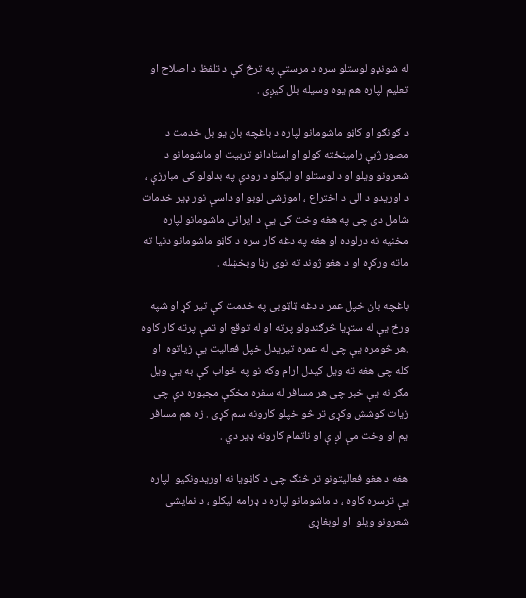له شونډو لوستلو سره د مرستې په ترڅ کې د تلفظ د اصلاح او تعلیم لپاره هم یوه وسیله بلل کیږی .

د ګونګو او کاڼو ماشومانو لپاره د باغچه بان یو بل خدمت د مصور ژبې رامینځته کولو او استادانو تربیت او ماشومانو د شعرونو ویلو او د لوستلو او لیکلو د رودې په بدلولو کی مبارزې ، د اوریدو د الی د اختراع ، اموزشی لوبو او داسې نور ډیر خدمات شامل دی چی په هغه وخت کی یې د ایرانی ماشومانو لپاره مخنیه نه درلوده او هغه په دغه کار سره د کاڼو ماشومانو دنیا ته ماته ورکړه او د هغو ژوند ته نوی رڼا وبخښله .

باغچه بان خپل عمر د دغه ټاټوبی په خدمت کې تیر کړ او شپه ورځ یې له ستړیا څرګندولو پرته او له توقع او تمې پرته کار کاوه .هر څومره یې چی له عمره تیریدل خپل فعالیت یې زیاتوه  او کله چی هغه ته ویل کیدل ارام وکه نو په ځواب کې به یې ویل مګر نه یې خبر چی هر مسافر له سفره مخکې مجبوره دې چی زیات کوشش وکړی تر څو خپلو کارونه سم کړی . زه هم مسافر یم او وخت مې لږ ې او ناتمام کارونه ډیر دي .

هغه د هغو فعالیتونو تر څنګ چی د کاڼویا نه اوریدونکیو  لپاره یې ترسره کاوه ، د ماشومانو لپاره د ډرامه لیکلو ، د نمایشی شعرونو ویلو  او لوبغاړی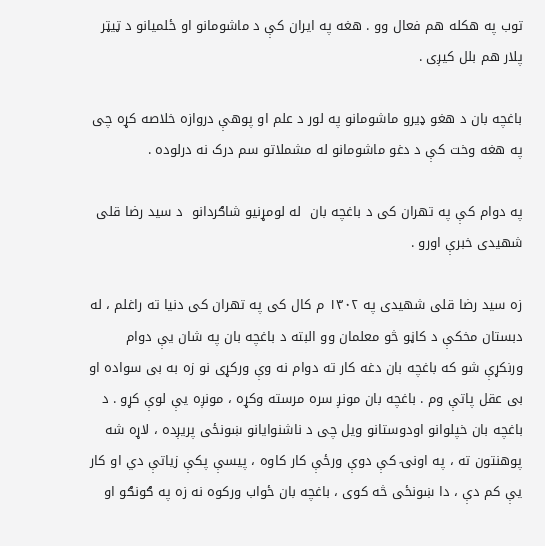توب په هکله هم فعال وو . هغه په ایران کې د ماشومانو او ځلمیانو د ټیټر پلار هم بلل کیږی .

باغچه بان د هغو ډیرو ماشومانو په لور د علم او پوهې دروازه خلاصه کړه چی په هغه وخت کې د دغو ماشومانو له مشملاتو سم درک نه درلوده .

په دوام کې په تهران کی د باغچه بان  له لومړنیو شاګردانو  د سید رضا قلی شهیدی خبرې اورو .

زه سید رضا قلی شهیدی په ۱۳۰۲ م کال کی په تهران کی دنیا ته راغلم ، له دبستان مخکې د کاڼو څو معلمان وو البته د باغچه بان په شان یې دوام ورنکړې شو که باغچه بان دغه کار ته دوام نه وې ورکړی نو زه به بی سواده او بی عقل پاتې وم . باغچه بان مونږ سره مرسته وکړه ، مونږه یې لوې کړو . د باغچه بان خپلوانو اودوستانو ویل چی د ناشنوایانو ښونځی پریږده ، لاړه شه پوهنتون ته ، په اونۍ کې دوې ورځې کار کاوه ، پیسې پکې زیاتې دي او کار یې کم دې ، دا ښونځی څه کوی ، باغچه بان ځواب ورکوه نه زه په ګونګو او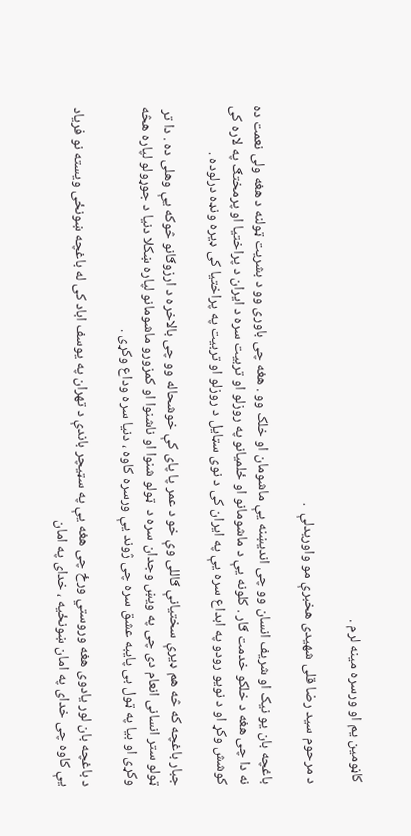کاڼومین یم او ورسره مینه لرم .

د مرحوم سید رضا قلی شهیدی هخبرې مو واوریدلې  .

باغچه بان یو نیک او شریف انسان وو چی اندیښنه یې ماشومان او خلک وو . هغه چی باوری وو د بشریت ټولنه د هغه ولی نعمت ده نه دا چی هغه د خلکو خدمت ګار . کلونه یې د ماشومانو او ځلمیانو په روزلو او تربیت سره د ایران د پراختیا او پرمختګ په لاره کی کوشش وکړ او د نویو رودو په ابداع سره یې په ایران کی د نوی سټایل د روزلو او تربیت په پراختیا کی ډیره ونډه درلوده .

جبار باغچه که څه هم ډیرې سختیانې ګاللی وې خو د عمر پا پای کې خوشحاله وو چی بالاخره د ارزوګانو څوکه یې وهلی ده . دا تر ټولو ستر انسانی انعام دی چی په ویښ وجدان سره د  ټولو شنوا او ناشنوا او کمزورو ماشومانو لپاره ښکلا دنیا د جوړولو لپاره هڅه وکړی او بیا په ټول بی پایبه عشق سره چی ژوند یې ورسره کاوه ، دنیا سره وداع وکړی .

د باغچه بان لور یادوی هغه وروستي ورځ چی هغه یې په سټیچر باندې د تهران په یوسف اباد کی له باغچه ښونځی ویسته نو فریاد یې کاوه چی خدای په امان ښونځیه ، خدای په امان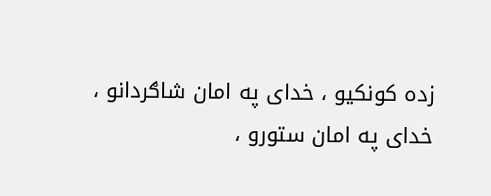زده کونکیو ، خدای په امان شاګردانو ، خدای په امان ستورو ،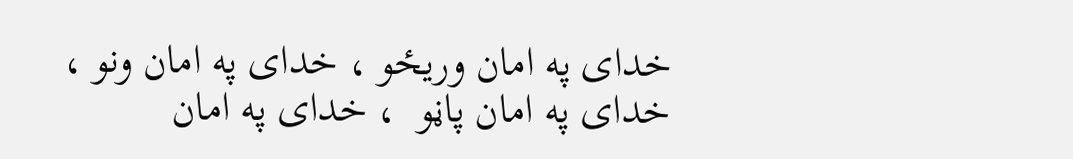خدای په امان وریځو ، خدای په امان ونو ، خدای په امان پاڼو  ، خدای په امان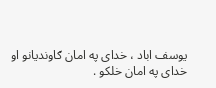یوسف اباد ، خدای په امان ګاوندیانو او خدای په امان خلکو .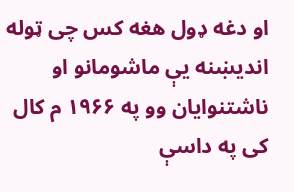او دغه ډول هغه کس چی ټوله اندیښنه یې ماشومانو او ناشتنوایان وو په ۱۹۶۶ م کال کی په داسې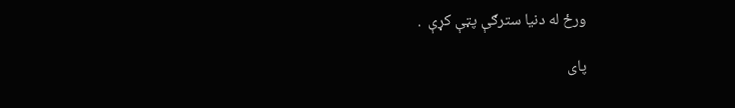ورځ له دنیا سترګې پټې کړې  .

پای